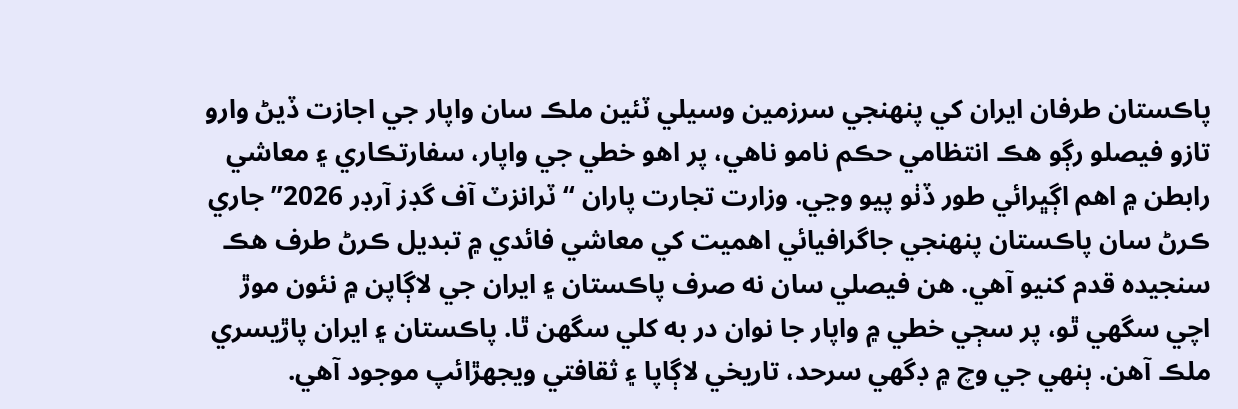پاڪستان طرفان ايران کي پنهنجي سرزمين وسيلي ٽئين ملڪ سان واپار جي اجازت ڏيڻ وارو تازو فيصلو رڳو هڪ انتظامي حڪم نامو ناهي، پر اهو خطي جي واپار، سفارتڪاري ۽ معاشي رابطن ۾ اهم اڳڀرائي طور ڏٺو پيو وڃي. وزارت تجارت پاران “ٽرانزٽ آف گڊز آرڊر 2026” جاري ڪرڻ سان پاڪستان پنهنجي جاگرافيائي اهميت کي معاشي فائدي ۾ تبديل ڪرڻ طرف هڪ سنجيده قدم کنيو آهي. هن فيصلي سان نه صرف پاڪستان ۽ ايران جي لاڳاپن ۾ نئون موڙ اچي سگهي ٿو، پر سڄي خطي ۾ واپار جا نوان در به کلي سگهن ٿا. پاڪستان ۽ ايران پاڙيسري ملڪ آهن. ٻنهي جي وچ ۾ ڊگهي سرحد، تاريخي لاڳاپا ۽ ثقافتي ويجهڙائپ موجود آهي.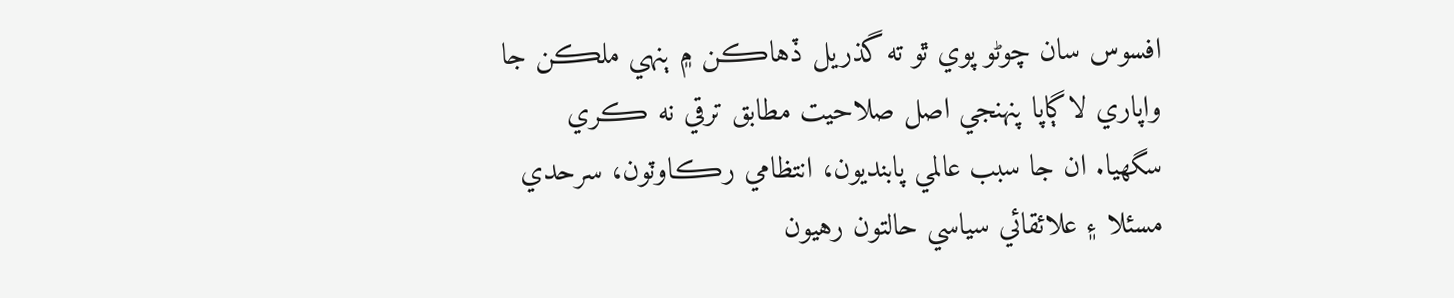افسوس سان چوڻو پوي ٿو ته گذريل ڏهاڪن ۾ ٻنهي ملڪن جا واپاري لاڳاپا پنهنجي اصل صلاحيت مطابق ترقي نه ڪري سگهيا. ان جا سبب عالمي پابنديون، انتظامي رڪاوٽون، سرحدي مسئلا ۽ علائقائي سياسي حالتون رهيون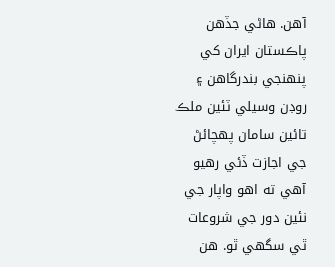آهن. هاڻي جڏهن پاڪستان ايران کي پنهنجي بندرگاهن ۽ روڊن وسيلي ٽئين ملڪ تائين سامان پهچائڻ جي اجازت ڏئي رهيو آهي ته اهو واپار جي نئين دور جي شروعات ٿي سگهي ٿو. هن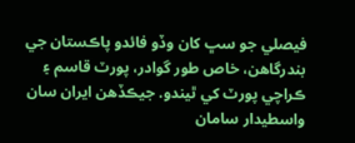فيصلي جو سڀ کان وڏو فائدو پاڪستان جي بندرگاهن، خاص طور گوادر، پورٽ قاسم ۽ ڪراچي پورٽ کي ٿيندو. جيڪڏهن ايران سان واسطيدار سامان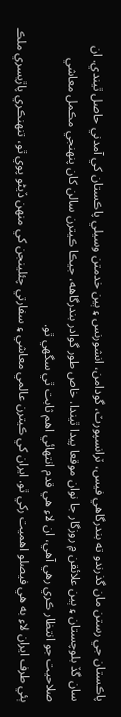پاڪستان جي رستن مان گذرندو ته بندرگاهي فيس، ٽرانسپورٽ، گودامن، انشورنس ۽ ٻين خدمتن وسيلي پاڪستان کي آمدني حاصل ٿيندي. ان سان گڏ بلوچستان ۽ ٻين علائقن ۾ روزگار جا نوان موقعا پيدا ٿيندا. خاص طور گوادر بندرگاهه، جيڪا ڪيترن سالن کان پنهنجي مڪمل معاشي صلاحيت جو انتظار ڪري رهي آهي، ان لاءِ هي قدم انتهائي اهم ثابت ٿي سگهي ٿو.
ٻئي طرف ايران لاءِ به هي فيصلو اهميت رکي ٿو. ايران کي ڪيترن عالمي معاشي ۽ سفارتي چئلينجن کي منهن ڏيڻو پوي ٿو، تنهنڪري پاڙيسري ملڪ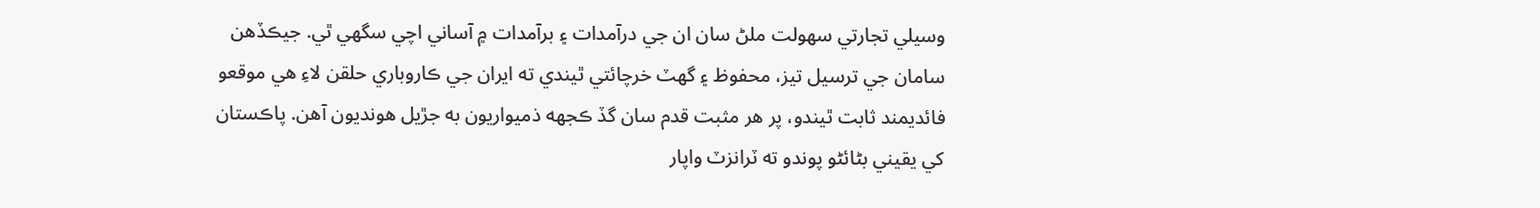وسيلي تجارتي سهولت ملڻ سان ان جي درآمدات ۽ برآمدات ۾ آساني اچي سگهي ٿي. جيڪڏهن سامان جي ترسيل تيز، محفوظ ۽ گهٽ خرچائتي ٿيندي ته ايران جي ڪاروباري حلقن لاءِ هي موقعو فائديمند ثابت ٿيندو، پر هر مثبت قدم سان گڏ ڪجهه ذميواريون به جڙيل هونديون آهن. پاڪستان کي يقيني بڻائڻو پوندو ته ٽرانزٽ واپار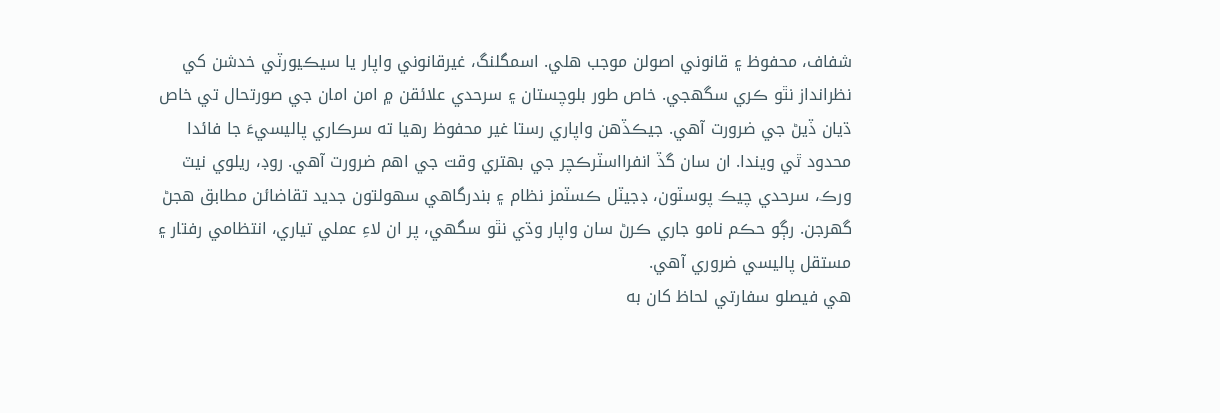شفاف، محفوظ ۽ قانوني اصولن موجب هلي. اسمگلنگ، غيرقانوني واپار يا سيڪيورٽي خدشن کي نظرانداز نٿو ڪري سگهجي. خاص طور بلوچستان ۽ سرحدي علائقن ۾ امن امان جي صورتحال تي خاص ڌيان ڏيڻ جي ضرورت آهي. جيڪڏهن واپاري رستا غير محفوظ رهيا ته سرڪاري پاليسيءَ جا فائدا محدود ٿي ويندا. ان سان گڏ انفرااسٽرڪچر جي بهتري وقت جي اهم ضرورت آهي. روڊ، ريلوي نيٽ ورڪ، سرحدي چيڪ پوسٽون، ڊجيٽل ڪسٽمز نظام ۽ بندرگاهي سهولتون جديد تقاضائن مطابق هجڻ گهرجن. رڳو حڪم نامو جاري ڪرڻ سان واپار وڌي نٿو سگهي، پر ان لاءِ عملي تياري، انتظامي رفتار ۽ مستقل پاليسي ضروري آهي.
هي فيصلو سفارتي لحاظ کان به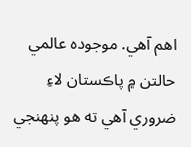اهم آهي. موجوده عالمي حالتن ۾ پاڪستان لاءِ ضروري آهي ته هو پنهنجي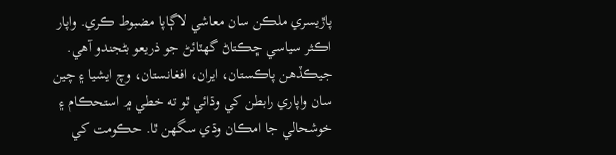پاڙيسري ملڪن سان معاشي لاڳاپا مضبوط ڪري. واپار اڪثر سياسي ڇڪتاڻ گهٽائڻ جو ذريعو بڻجندو آهي. جيڪڏهن پاڪستان، ايران، افغانستان، وچ ايشيا ۽ چين سان واپاري رابطن کي وڌائي ٿو ته خطي ۾ استحڪام ۽ خوشحالي جا امڪان وڌي سگهن ٿا. حڪومت کي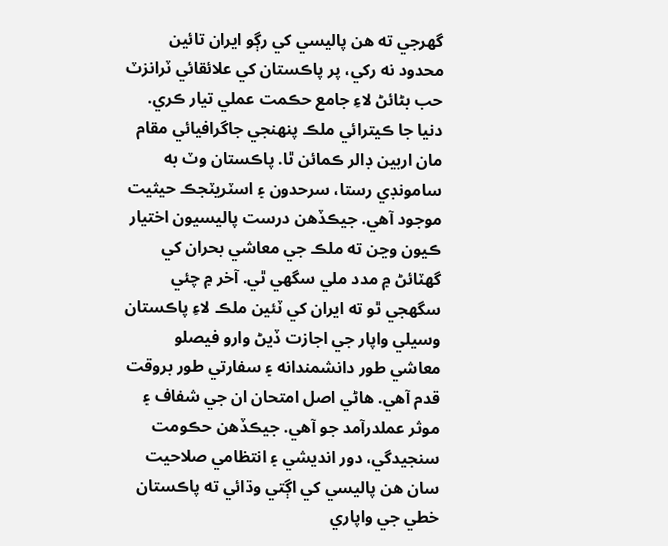گهرجي ته هن پاليسي کي رڳو ايران تائين محدود نه رکي، پر پاڪستان کي علائقائي ٽرانزٽ حب بڻائڻ لاءِ جامع حڪمت عملي تيار ڪري. دنيا جا ڪيترائي ملڪ پنهنجي جاگرافيائي مقام مان اربين ڊالر ڪمائن ٿا. پاڪستان وٽ به سامونڊي رستا، سرحدون ۽ اسٽريٽجڪ حيثيت موجود آهي. جيڪڏهن درست پاليسيون اختيار ڪيون وڃن ته ملڪ جي معاشي بحران کي گهٽائڻ ۾ مدد ملي سگهي ٿي. آخر ۾ چئي سگهجي ٿو ته ايران کي ٽئين ملڪ لاءِ پاڪستان وسيلي واپار جي اجازت ڏيڻ وارو فيصلو معاشي طور دانشمندانه ۽ سفارتي طور بروقت قدم آهي. هاڻي اصل امتحان ان جي شفاف ۽ موثر عملدرآمد جو آهي. جيڪڏهن حڪومت سنجيدگي، دور انديشي ۽ انتظامي صلاحيت سان هن پاليسي کي اڳتي وڌائي ته پاڪستان خطي جي واپاري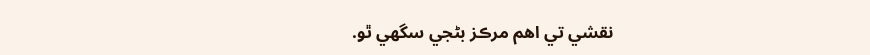نقشي تي اهم مرڪز بڻجي سگهي ٿو.